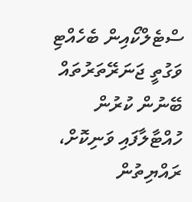ސްޓެލްކޯއިން ބެހެއްޓި ވަގުތީ ޖަނަރޭތަރުތައް ބޭނުން ކުރުން ހުއްޓާލާފައި ވަނިކޮށް، ރައްޔިތުން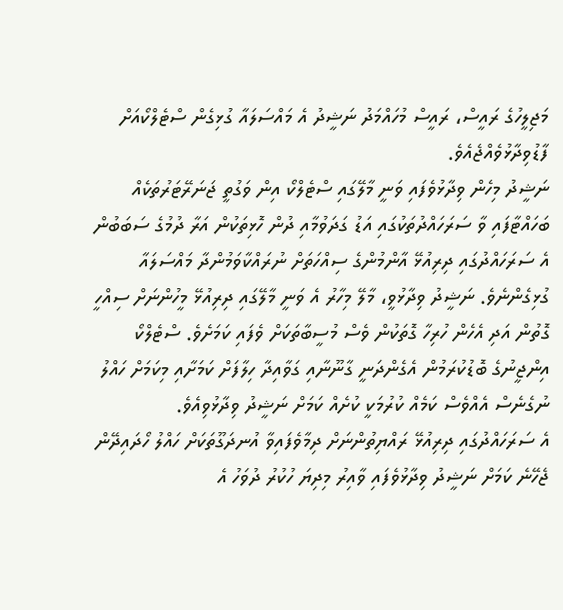މަޖިލީހުގެ ރައީސް، ރައީސް މުހައްމަދު ނަޝީދު އެ މައްސަލައާ ގުޅިގެން ސްޓެލްކޯއަށް ފާޑުވިދާޅުވެއްޖެއެވެ.
ނަޝީދު މިހެން ވިދާޅުވެފައި ވަނީ މާލޭގައި ސްޓެލްކޯ އިން ވަގުތީ ޖަނަރޭޓަރުތަކެއް ބަހައްޓާފައި ވާ ސަރަހައްދުތަކުގައި އަޑު ގަދަވުމާއި ދުން ހޮޅިތަކުން އަރާ ދުމުގެ ސަބަބުން އެ ސަރަހައްދުގައި ދިރިއުޅޭ އާންމުންގެ ސިއްހަތަށް ނުރައްކާވަމުންދާ މައްސަލައާ ގުޅިގެންނެވެ. ނަޝީދު ވިދާޅުވީ، މާލޭ މިހާރު އެ ވަނީ މާލޭގައި ދިރިއުޅޭ މީހުންނަށް ސިއްހީ ގޮތުން އަދި އެހެން ހުރިހާ ގޮތަކުން ވެސް މުސީބާތަކަށް ވެފައި ކަމަށެވެ. ސްޓެލްކޯ އިންޖީނުގެ ބޮޑުކުރަމުން އެގެންދަނީ ގާނޫނާއި ގަވާއިދާ ހިލާފަށް ކަމަށާއި މިކަމަށް ހައްލު ނުގެނެސް އެއްވެސް ކަމެއް ކުރުމަކީ ކުށެއް ކަމަށް ނަޝީދު ވިދާޅުވިއެވެ.
އެ ސަރަހައްދުގައި ދިރިއުޅޭ ރައްޔިތުންނަށް ދިމާވެފައިވާ އުނދަގޫތަކަށް ހައްލު ހޯދައިދޭން ޖެހޭނެ ކަމަށް ނަޝީދު ވިދާޅުވެފައި ވާއިރު މިދިޔަ ހުކުރު ދުވަހު އެ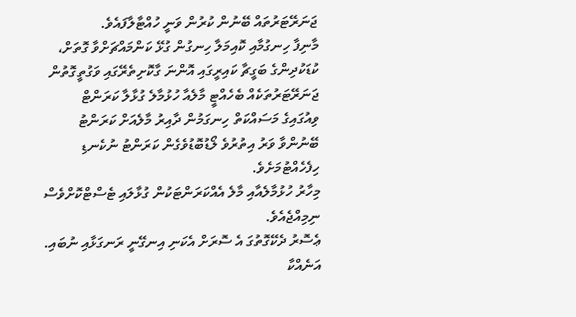ޖަނަރޭޓަރުތައް ބޭނުން ކުރުން ވަނީ ހުއްޓާލާފައެވެ.
މާނިފާ ހިނގުމާއި ކޮއިމަލާ ހިނގުން ގުޅޭ ކަންމައްޗަށްވާ ގޮތަށް، ކުޑަކުދިންގެ ބަގީޗާ ކައިރީގައި އޮންނަ ގާކޮށިތެރޭގައި ވަގުތީގޮތުން ޖަނަރޭޓަރުތަކެއް ބެހެއްޓީ މާލެއާ ހުޅުމާލެ ގުޅާލާ ކަރަންޓް ވިއުގައިގެ މަސައްކަތް ހިނގަމުން ދާއިރު މާލެއަށް ކަރަންޓު ބޭނުންވާ ވަރު އިތުރުވެ ލޯޑުބޮޑުވެގެން ކަރަންޓު ނުކެނޑި ހިފެހެއްޓުމަށެވެ.
މިހާރު ހުޅުމާލެއާއި މާލެ އެއްކަރަންޓަކުން ގުޅާލައި ޓެސްޓްކޮށްވެސް ނިމިއްޖެއެވެ.
ޢެސޮރު ދެކޭގޮތުގަ އެ ސޮރަށް އެކަނި އިނގޭނީ ރަނގަޅާއި ނުބައި. އަނެއްކާ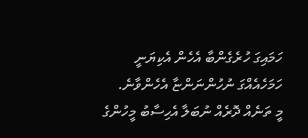ހަމައިގަ ހުރެގެންބާ އެހެން އެކިޔަނީ
ހަމަހެއެއްގަ ނުހުންނަންޏާ އެހެންވާނެ.
މީ ތަނެއް ދޮރެއް ނުބަލާ އެހިސާބު މީހުންގެ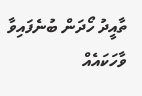ތާއީދު ހޯދަން ބުނެފައިވާ ވާހަކައެއް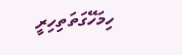ހިމަހޭގަތަތިހިރީ